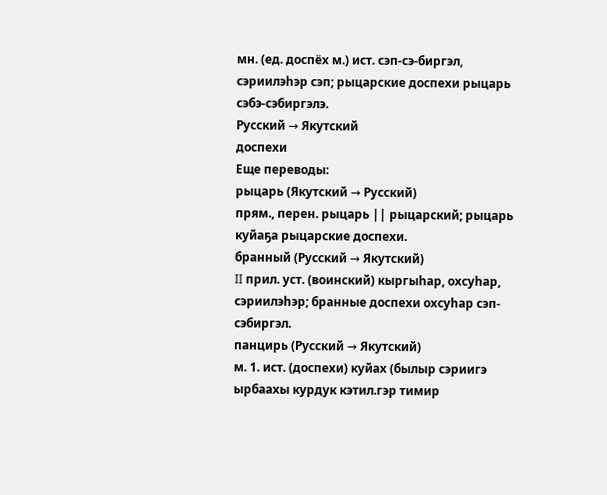мн. (ед. доспёх м.) ист. сэп-сэ-биргэл, сэриилэһэр сэп; рыцарские доспехи рыцарь сэбэ-сэбиргэлэ.
Русский → Якутский
доспехи
Еще переводы:
рыцарь (Якутский → Русский)
прям., перен. рыцарь || рыцарский; рыцарь куйаҕа рыцарские доспехи.
бранный (Русский → Якутский)
II прил. уст. (воинский) кыргыһар, охсуһар, сэриилэһэр; бранные доспехи охсуһар сэп-сэбиргэл.
панцирь (Русский → Якутский)
м. 1. ист. (доспехи) куйах (былыр сэриигэ ырбаахы курдук кэтил.гэр тимир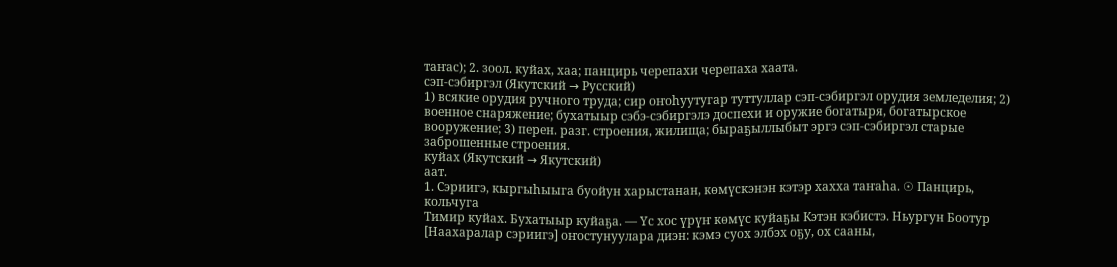таҥас); 2. зоол. куйах, хаа; панцирь черепахи черепаха хаата.
сэп-сэбиргэл (Якутский → Русский)
1) всякие орудия ручного труда; сир оҥоһуутугар туттуллар сэп-сэбиргэл орудия земледелия; 2) военное снаряжение; бухатыыр сэбэ-сэбиргэлэ доспехи и оружие богатыря, богатырское вооружение; 3) перен. разг. строения, жилища; быраҕыллыбыт эргэ сэп-сэбиргэл старые заброшенные строения.
куйах (Якутский → Якутский)
аат.
1. Сэриигэ, кыргыһыыга буойун харыстанан, көмүскэнэн кэтэр хахха таҥаһа. ☉ Панцирь, кольчуга
Тимир куйах. Бухатыыр куйаҕа. — Үс хос үрүҥ көмүс куйаҕы Кэтэн кэбистэ. Ньургун Боотур
[Наахаралар сэриигэ] оҥостунуулара диэн: кэмэ суох элбэх оҕу, ох сааны,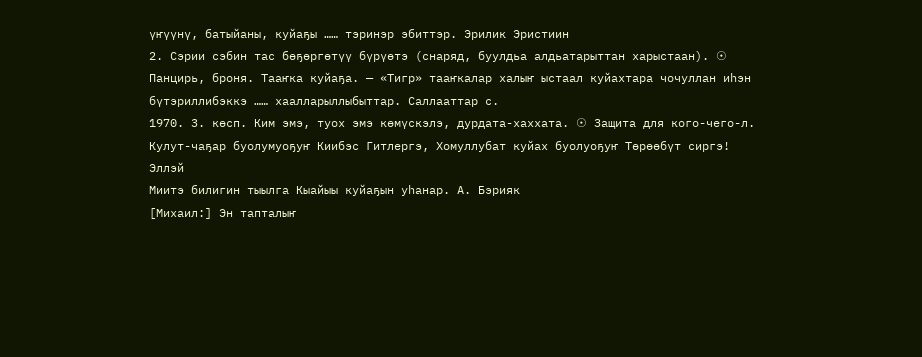үҥүүнү, батыйаны, куйаҕы …… тэринэр эбиттэр. Эрилик Эристиин
2. Сэрии сэбин тас бөҕөргөтүү бүрүөтэ (снаряд, буулдьа алдьатарыттан харыстаан). ☉ Панцирь, броня. Тааҥка куйаҕа. — «Тигр» тааҥкалар халыҥ ыстаал куйахтара чочуллан иһэн бүтэриллибэккэ …… хаалларыллыбыттар. Саллааттар с.
1970. 3. көсп. Ким эмэ, туох эмэ көмүскэлэ, дурдата-хаххата. ☉ Защита для кого-чего-л.
Кулут-чаҕар буолумуоҕуҥ Киибэс Гитлергэ, Хомуллубат куйах буолуоҕуҥ Төрөөбүт сиргэ! Эллэй
Миитэ билигин тыылга Кыайыы куйаҕын уһанар. А. Бэрияк
[Михаил:] Эн тапталыҥ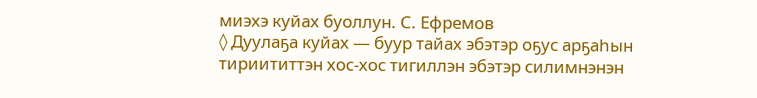миэхэ куйах буоллун. С. Ефремов
◊ Дуулаҕа куйах — буур тайах эбэтэр оҕус арҕаһын тириититтэн хос-хос тигиллэн эбэтэр силимнэнэн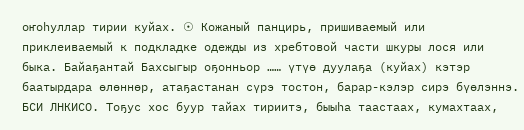оҥоһуллар тирии куйах. ☉ Кожаный панцирь, пришиваемый или приклеиваемый к подкладке одежды из хребтовой части шкуры лося или быка. Байаҕантай Бахсыгыр оҕонньор …… үтүө дуулаҕа (куйах) кэтэр баатырдара өлөннөр, атаҕастанан сүрэ тостон, барар-кэлэр сирэ бүөлэннэ. БСИ ЛНКИСО. Тоҕус хос буур тайах тириитэ, быыһа таастаах, кумахтаах,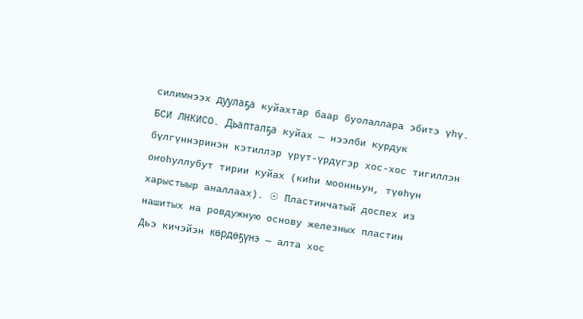силимнээх дуулаҕа куйахтар баар буолаллара эбитэ үһү. БСИ ЛНКИСО. Дьапталҕа куйах — нээлби курдук бүлгүннэринэн кэтиллэр үрүт-үрдүгэр хос-хос тигиллэн оҥоһуллубут тирии куйах (киһи моонньун, түөһүн харыстыыр аналлаах). ☉ Пластинчатый доспех из нашитых на ровдужную основу железных пластин
Дьэ кичэйэн көрдөҕүнэ — алта хос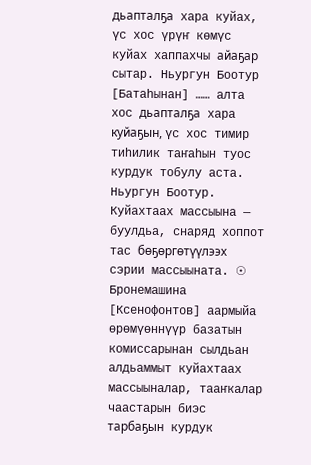дьапталҕа хара куйах, үс хос үрүҥ көмүс куйах хаппахчы айаҕар сытар. Ньургун Боотур
[Батаһынан] …… алта хос дьапталҕа хара куйаҕын, үс хос тимир тиһилик таҥаһын туос курдук тобулу аста. Ньургун Боотур. Куйахтаах массыына — буулдьа, снаряд хоппот тас бөҕөргөтүүлээх сэрии массыыната. ☉ Бронемашина
[Ксенофонтов] аармыйа өрөмүөннүүр базатын комиссарынан сылдьан алдьаммыт куйахтаах массыыналар, тааҥкалар чаастарын биэс тарбаҕын курдук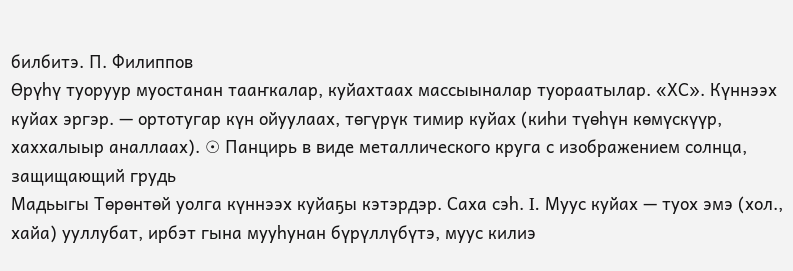билбитэ. П. Филиппов
Өрүһү туоруур муостанан тааҥкалар, куйахтаах массыыналар туораатылар. «ХС». Күннээх куйах эргэр. — ортотугар күн ойуулаах, төгүрүк тимир куйах (киһи түөһүн көмүскүүр, хаххалыыр аналлаах). ☉ Панцирь в виде металлического круга с изображением солнца, защищающий грудь
Мадьыгы Төрөнтөй уолга күннээх куйаҕы кэтэрдэр. Саха сэһ. I. Муус куйах — туох эмэ (хол., хайа) ууллубат, ирбэт гына мууһунан бүрүллүбүтэ, муус килиэ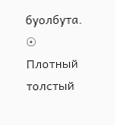буолбута. ☉ Плотный толстый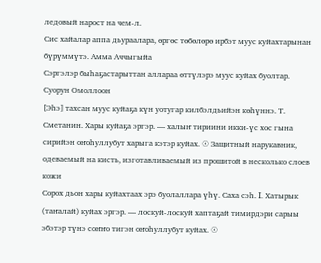ледовый нарост на чем-л.
Сис хайалар аппа дьураалара, өргөс төбөлөрө ирбэт муус куйахтарынан бүрүммүтэ. Амма Аччыгыйа
Сэргэлэр быһаҕастарыттан аллараа өттүлэрэ муус куйах буолтар. Суорун Омоллоон
[Эһэ] тахсан муус куйаҕа күн уотугар килбэлдьийэн көһүннэ. Т. Сметанин. Хары куйаҕа эргэр. — халыҥ тириини икки-үс хос гына сирийэн оҥоһуллубут харыга кэтэр куйах. ☉ Защитный нарукавник, одеваемый на кисть, изготавливаемый из прошитой в несколько слоев кожи
Сорох дьон хары куйахтаах эрэ буолаллара үһү. Саха сэһ. I. Хатырык (таҥалай) куйах эргэр. — лоскуй-лоскуй хаптаҕай тимирдэри сарыы эбэтэр түнэ соҥҥо тигэн оҥоһуллубут куйах. ☉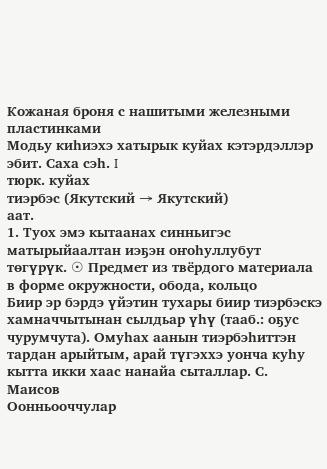Кожаная броня с нашитыми железными пластинками
Модьу киһиэхэ хатырык куйах кэтэрдэллэр эбит. Саха сэһ. I
тюрк. куйах
тиэрбэс (Якутский → Якутский)
аат.
1. Туох эмэ кытаанах синньигэс матырыйаалтан иэҕэн оҥоһуллубут төгүрүк. ☉ Предмет из твёрдого материала в форме окружности, обода, кольцо
Биир эр бэрдэ үйэтин тухары биир тиэрбэскэ хамначчытынан сылдьар үһү (тааб.: оҕус чурумчута). Омуһах аанын тиэрбэһиттэн тардан арыйтым, арай түгэххэ уонча куһу кытта икки хаас нанайа сыталлар. С. Маисов
Оонньооччулар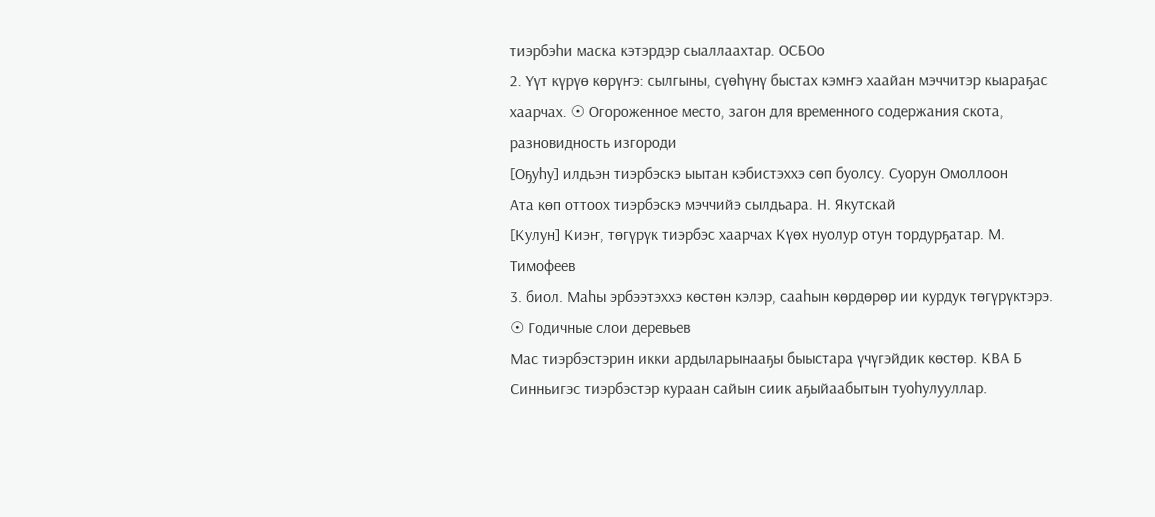тиэрбэһи маска кэтэрдэр сыаллаахтар. ОСБОо
2. Үүт күрүө көрүҥэ: сылгыны, сүөһүнү быстах кэмҥэ хаайан мэччитэр кыараҕас хаарчах. ☉ Огороженное место, загон для временного содержания скота, разновидность изгороди
[Оҕуһу] илдьэн тиэрбэскэ ыытан кэбистэххэ сөп буолсу. Суорун Омоллоон
Ата көп оттоох тиэрбэскэ мэччийэ сылдьара. Н. Якутскай
[Кулун] Киэҥ, төгүрүк тиэрбэс хаарчах Күөх нуолур отун тордурҕатар. М. Тимофеев
3. биол. Маһы эрбээтэххэ көстөн кэлэр, сааһын көрдөрөр ии курдук төгүрүктэрэ. ☉ Годичные слои деревьев
Мас тиэрбэстэрин икки ардыларынааҕы быыстара үчүгэйдик көстөр. КВА Б
Синньигэс тиэрбэстэр кураан сайын сиик аҕыйаабытын туоһулууллар.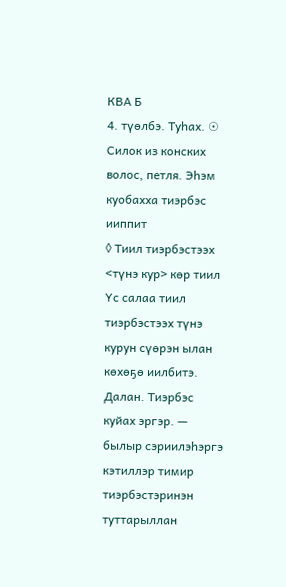КВА Б
4. түөлбэ. Туһах. ☉ Силок из конских волос, петля. Эһэм куобахха тиэрбэс ииппит
◊ Тиил тиэрбэстээх <түнэ кур> көр тиил
Үс салаа тиил тиэрбэстээх түнэ курун сүөрэн ылан көхөҕө иилбитэ. Далан. Тиэрбэс куйах эргэр. — былыр сэриилэһэргэ кэтиллэр тимир тиэрбэстэринэн туттарыллан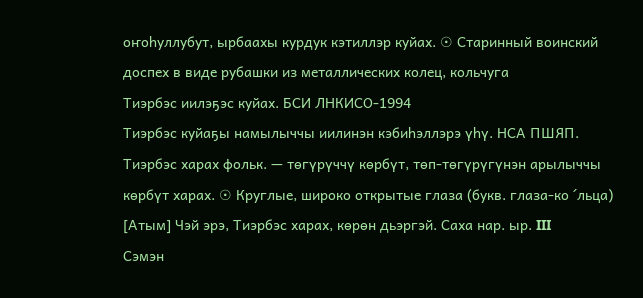оҥоһуллубут, ырбаахы курдук кэтиллэр куйах. ☉ Старинный воинский доспех в виде рубашки из металлических колец, кольчуга
Тиэрбэс иилэҕэс куйах. БСИ ЛНКИСО-1994
Тиэрбэс куйаҕы намылыччы иилинэн кэбиһэллэрэ үһү. НСА ПШЯП. Тиэрбэс харах фольк. — төгүрүччү көрбүт, төп-төгүрүгүнэн арылыччы көрбүт харах. ☉ Круглые, широко открытые глаза (букв. глаза-ко ´льца)
[Атым] Чэй эрэ, Тиэрбэс харах, көрөн дьэргэй. Саха нар. ыр. III
Сэмэн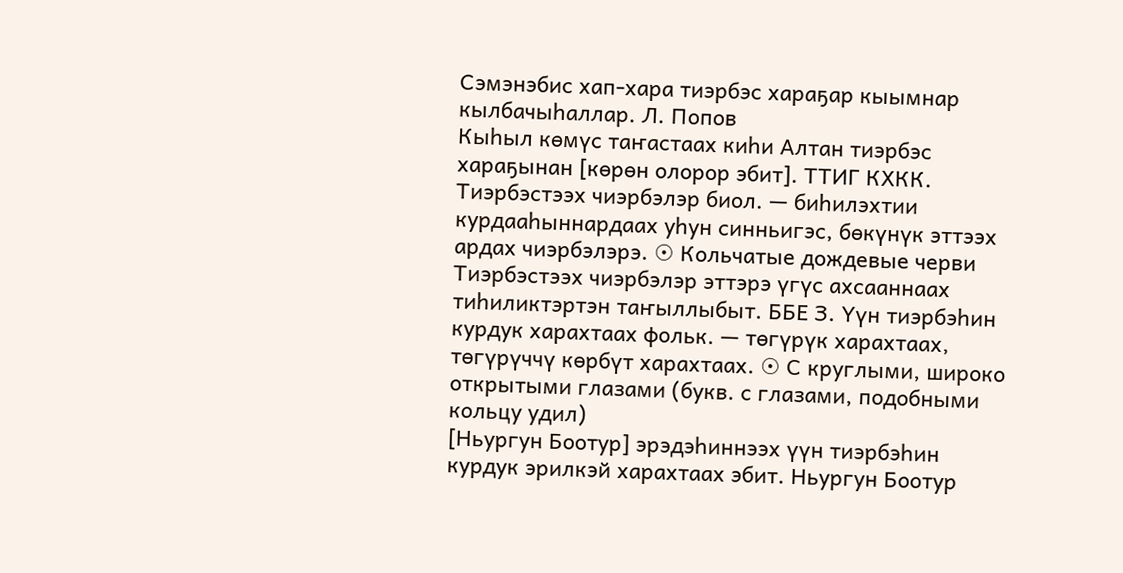Сэмэнэбис хап-хара тиэрбэс хараҕар кыымнар кылбачыһаллар. Л. Попов
Кыһыл көмүс таҥастаах киһи Алтан тиэрбэс хараҕынан [көрөн олорор эбит]. ТТИГ КХКК. Тиэрбэстээх чиэрбэлэр биол. — биһилэхтии курдааһыннардаах уһун синньигэс, бөкүнүк эттээх ардах чиэрбэлэрэ. ☉ Кольчатые дождевые черви
Тиэрбэстээх чиэрбэлэр эттэрэ үгүс ахсааннаах тиһиликтэртэн таҥыллыбыт. ББЕ З. Үүн тиэрбэһин курдук харахтаах фольк. — төгүрүк харахтаах, төгүрүччү көрбүт харахтаах. ☉ С круглыми, широко открытыми глазами (букв. с глазами, подобными кольцу удил)
[Ньургун Боотур] эрэдэһиннээх үүн тиэрбэһин курдук эрилкэй харахтаах эбит. Ньургун Боотур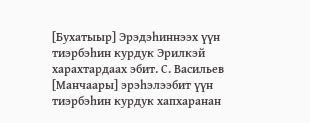[Бухатыыр] Эрэдэһиннээх үүн тиэрбэһин курдук Эрилкэй харахтардаах эбит. С. Васильев
[Манчаары] эрэһэлээбит үүн тиэрбэһин курдук хапхаранан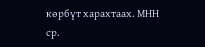көрбүт харахтаах. МНН
ср.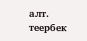алт. теербек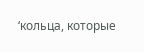‘кольца, которые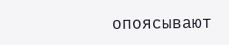опоясывают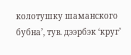колотушку шаманского бубна’, тув. дээрбэк ‘круг’